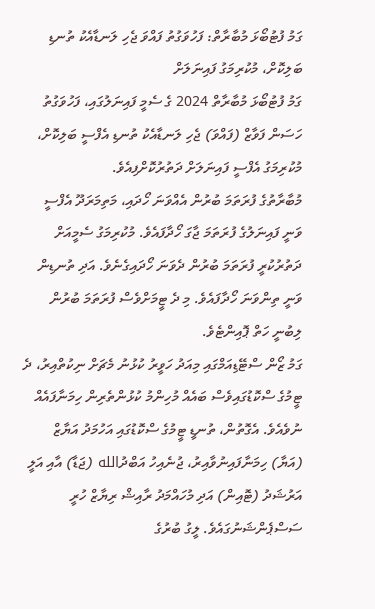ގަމު ފުޓުބޯޅަ މުބާރާތް: ފަހުވަގުތު ފައްވަ ޖެހި ލަނޑާއެކު ތުނޑި ބަލިކޮށް، މުކުރިމަގު ފައިނަލަށް
ގަމު ފުޓުބޯޅަ މުބާރާތް 2024 ގެ ސެމީ ފައިނަލުގައި، ފަހުވަގުތު ހަސަން ފަވާޒް (ފައްވަ) ޖެހި ލަނޑާއެކު ތުނޑި އެފްސީ ބަލިކޮށް، މުކުރިމަގު އެފްސީ ފައިނަލަށް ދަތުރުކޮށްފިއެވެ.
މުބާރާތުގެ ފުރަތަމަ ބުރުން އެއްވަނަ ހޯދައި، މަތިމަރަދޫ އެފްސީ ވަނީ ފައިނަލުގެ ފުރަތަމަ ޖާގަ ހޯދާފައެވެ. މުކުރިމަގު ސެމީއަށް ދަތުރުކުރީ ފުރަތަމަ ބުރުން ދެވަނަ ހޯދައިގެނެވެ. އަދި ތުނޑިން ވަނީ ތިންވަނަ ހޯދާފައެވެ. މި ދެ ޓީމަށްވެސް ފުރަތަމަ ބުރުން ލިބުނީ ހަތް ޕޮއިންޓެވެ.
ގަމު ޒޯން ސްޓޭޑިއަމްގައި މިއަދު ހަވީރު ކުޅުނު މެޗަށް ނިކުތްއިރު، ދެ ޓީމުގެ ސްކޮޑުގައިވެސް ބައެއް މުހިންމު ކުޅުންތެރިން ހިމަނާފައެއް ނުވެއެވެ. އެގޮތުން، ތުނޑީ ޓީމުގެ ސްކޮޑުގައި އަހުމަދު އަޔާޒް (އަޔާ) ހިމަނާފައިނުވާއިރު، ޖުނެއިހު އަބްދުالله (ޖަޑާ) އާއި އަލީ އަރުޝަދު (ޓޮއިން) އަދި މުހައްމަދު ރާއިޝް ރިޔާޒް ހުރީ ސަސްޕެންޝަނުގައެވެ. ލީގު ބުރުގެ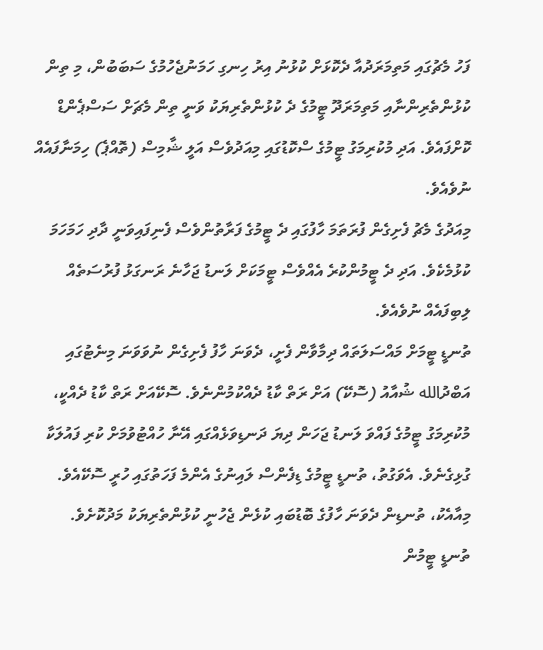ފަހު މެޗުގައި މަތިމަރަދުއާ ދެކޮޅަށް ކުޅުނު އިރު ހިނގި ހަމަނުޖެހުމުގެ ސަބަބުން، މި ތިން ކުޅުންތެރިންނާއި މަތިމަރަދޫ ޓީމުގެ ދެ ކުޅުންތެރިޔަކު ވަނީ ތިން މެޗަށް ސަސްޕެންޑް ކޮށްފައެވެ. އަދި މުކުރިމަގު ޓީމުގެ ސްކޮޑުގައި މިއަދުވެސް އަލީ ޝާމިސް (ތޮއްޕެ) ހިމަނާފައެއް ނުވެއެވެ.
މިއަދުގެ މެޗު ފެށިގެން ފުރަތަމަ ހާފުގައި ދެ ޓީމުގެ ފަރާތުންވެސް ފެނިފައިވަނީ ދާދި ހަމަހަމަ ކުޅުމެކެވެ. އަދި ދެ ޓީމުންކުރެ އެއްވެސް ޓީމަކަށް ލަނޑު ޖަހާނެ ރަނގަޅު ފުރުސަތެއް ލިބިފައެއް ނުވެއެވެ.
ތުނޑީ ޓީމަށް މައްސަލަތައް ދިމާވާން ފެށީ، ދެވަނަ ހާފު ފެށިގެން ނުވަވަނަ މިނެޓުގައި އަބްދުالله ޝުއާއު (ސޮކޭ) އަށް ރަތް ކާޑު ދެއްކުމުންނެވެ. ސޮކޭއަށް ރަތް ކާޑު ދެއްކީ، މުކުރިމަގު ޓީމުގެ ފައްވަ ލަނޑު ޖަހަން ދިޔަ ދަނޑިވަޅެއްގައި އޭނާ ހުއްޓުވުމަށް ކުރި ފައުލަކާ ގުޅިގެނެވެ. އެވަގުތު، ތުނޑީ ޓީމުގެ ޑިފެންސް ލައިނުގެ އެންމެ ފަހަތުގައި ހުރީ ސޮކޭއެވެ. މިއާއެކު، ތުނޑިން ދެވަނަ ހާފުގެ ބޮޑުބައި ކުޅެން ޖެހުނީ ކުޅުންތެރިޔަކު މަދުކޮށެވެ.
ތުނޑީ ޓީމުން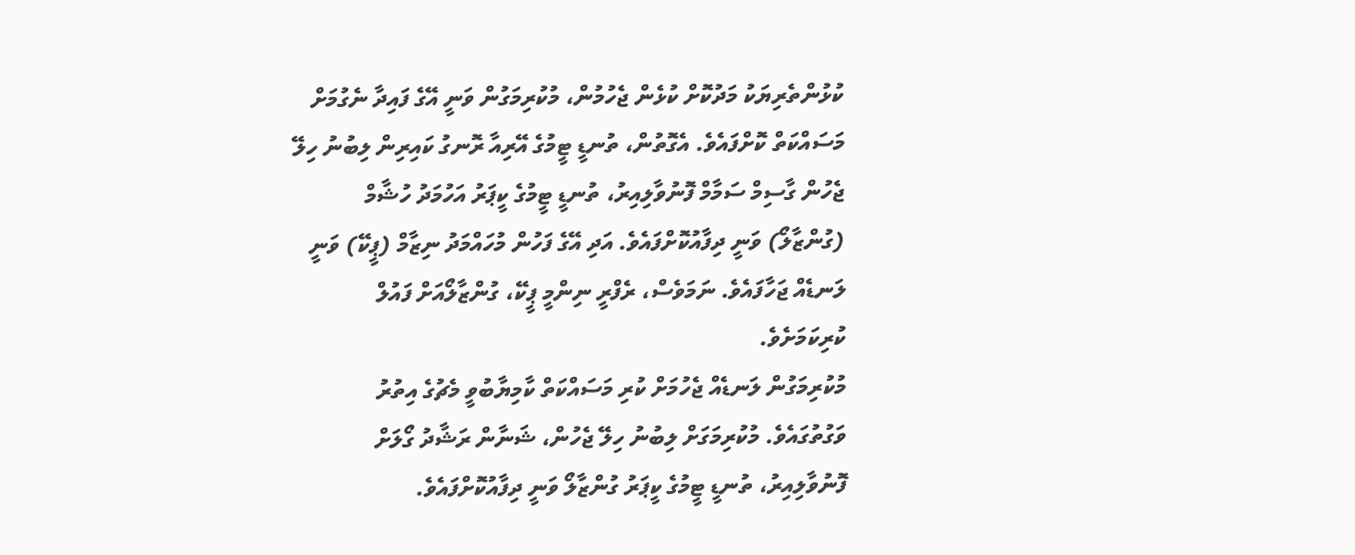ކުޅުންތެރިޔަކު މަދުކޮށް ކުޅެން ޖެހުމުން، މުކުރިމަގުން ވަނީ އޭގެ ފައިދާ ނެގުމަށް މަސައްކަތް ކޮށްފައެވެ. އެގޮތުން، ތުނޑީ ޓީމުގެ އޭރިއާ ރޮނގު ކައިރިން ލިބުނު ހިލޭ ޖެހުން ގާސިމް ސަމާމް ފޮނުވާލިއިރު، ތުނޑީ ޓީމުގެ ކީޕަރު އަހުމަދު ހުޝާމް (ގުންޒާލޯ) ވަނީ ދިފާއުކޮށްފައެވެ. އަދި އޭގެ ފަހުން މުހައްމަދު ނިޒާމް (ޕީކޭ) ވަނީ ލަނޑެއް ޖަހާފައެވެ. ނަމަވެސް، ރެފްރީ ނިންމީ ޕީކޭ، ގުންޒާލޯއަށް ފައުލް ކުރިކަމަށެވެ.
މުކުރިމަގުން ލަނޑެއް ޖެހުމަށް ކުރި މަސައްކަތް ކާމިޔާބުވީ މެޗުގެ އިތުރު ވަގުތުގައެވެ. މުކުރިމަގަށް ލިބުނު ހިލޭ ޖެހުން، ޝަނާން ރަޝާދު ގޯލަށް ފޮނުވާލިއިރު، ތުނޑީ ޓީމުގެ ކީޕަރު ގުންޒާލޯ ވަނީ ދިފާއުކޮށްފައެވެ.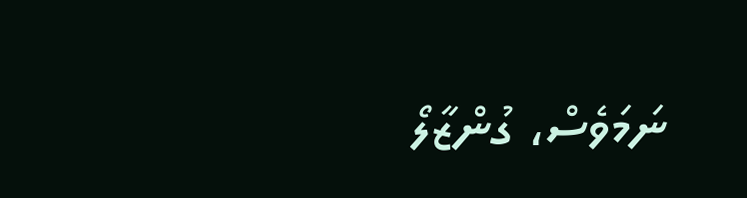ނަމަވެސް، ގުންޒާލޯ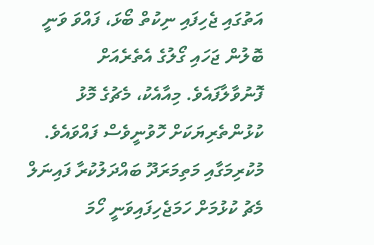އަތުގައި ޖެހިފައި ނިކުތް ބޯޅަ، ފައްވަ ވަނީ ބޮލުން ޖަހައި ގޯލުގެ އެތެރެއަށް ފޮނުވާލާފައެވެ. މިއާއެކު، މެޗުގެ މޮޅު ކުޅުންތެރިޔަކަށް ހޮވުނީވެސް ފައްވައެވެ.
މުކުރިމަގާއި މަތިމަރަދޫ ބައްދަލުކުރާ ފައިނަލް މެޗު ކުޅުމަށް ހަމަޖެހިފައިވަނީ ހޯމަ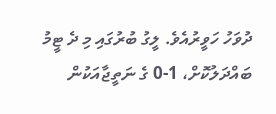ދުވަހު ހަވީރުއެވެ. ލީގު ބުރުގައި މި ދެ ޓީމު ބައްދަލުކޮށް، 1-0 ގެ ނަތީޖާއަކުން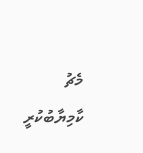މެޗު ކާމިޔާބުކުރީ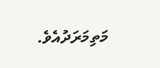މަތިމަރަދުއެވެ.